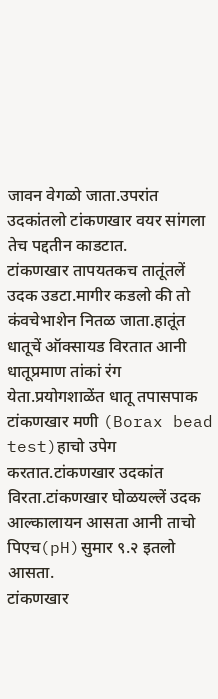जावन वेगळो जाता.उपरांत उदकांतलो टांकणखार वयर सांगला तेच पद्दतीन काडटात.
टांकणखार तापयतकच तातूंतलें उदक उडटा.मागीर कडलो की तो कंवचेभाशेन नितळ जाता.हातूंत धातूचें ऑक्सायड विरतात आनी धातूप्रमाण तांकां रंग येता.प्रयोगशाळेंत धातू तपासपाक टांकणखार मणी (Borax bead test)हाचो उपेग करतात.टांकणखार उदकांत विरता.टांकणखार घोळयल्लें उदक आल्कालायन आसता आनी ताचो पिएच(pH)सुमार ९.२ इतलो आसता.
टांकणखार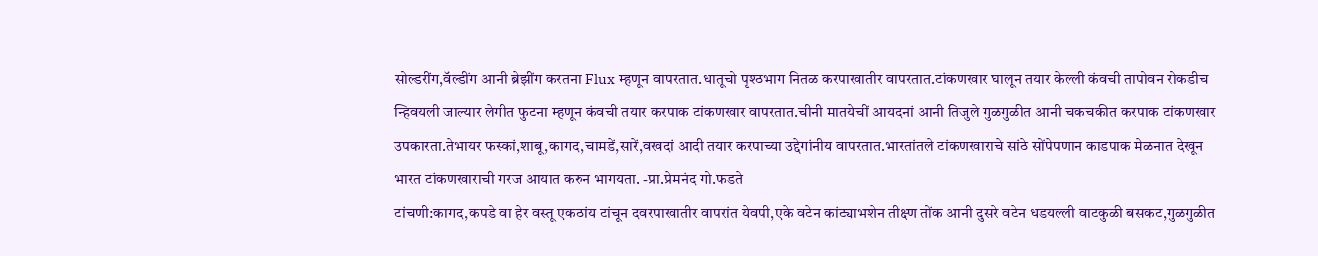सोल्डरींग,वॅल्डींग आनी ब्रेझींग करतना Flux म्हणून वापरतात.धातूचो पृश्ठभाग नितळ करपाखातीर वापरतात.टांकणखार घालून तयार केल्ली कंवची तापोवन रोकडीच न्हिवयली जाल्यार लेगीत फुटना म्हणून कंवची तयार करपाक टांकणखार वापरतात.चीनी मातयेचीं आयदनां आनी तिजुले गुळगुळीत आनी चकचकीत करपाक टांकणखार उपकारता.तेभायर फस्कां,शाबू,कागद,चामडें,सारें,वखदां आदी तयार करपाच्या उद्देगांनीय वापरतात.भारतांतले टांकणखाराचे सांठे सोंपेपणान काडपाक मेळनात देखून भारत टांकणखाराची गरज आयात करुन भागयता. -प्रा.प्रेमनंद गो.फडते
टांचणी:कागद,कपडे वा हेर वस्तू एकठांय टांचून दवरपाखातीर वापरांत येवपी,एके वटेन कांट्याभशेन तीक्ष्ण तोंक आनी दुसरे वटेन धडयल्ली वाटकुळी बसकट,गुळगुळीत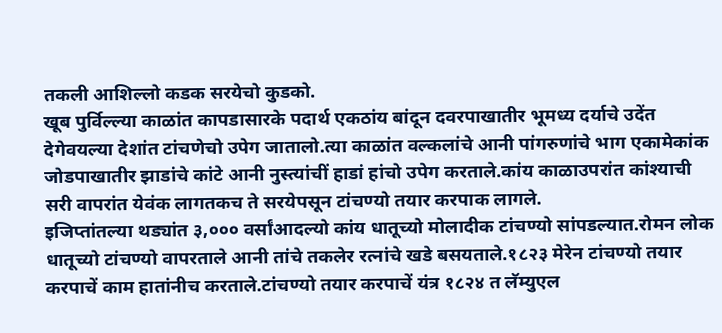तकली आशिल्लो कडक सरयेचो कुडको.
खूब पुर्विल्ल्या काळांत कापडासारके पदार्थ एकठांय बांदून दवरपाखातीर भूमध्य दर्याचे उदेंत देगेवयल्या देशांत टांचणेचो उपेग जातालो.त्या काळांत वल्कलांचे आनी पांगरुणांचे भाग एकामेकांक जोडपाखातीर झाडांचे कांटे आनी नुस्त्यांचीं हाडां हांचो उपेग करताले.कांय काळाउपरांत कांश्याची सरी वापरांत येवंक लागतकच ते सरयेपसून टांचण्यो तयार करपाक लागले.
इजिप्तांतल्या थड्यांत ३,००० वर्सांआदल्यो कांय धातूच्यो मोलादीक टांचण्यो सांपडल्यात.रोमन लोक धातूच्यो टांचण्यो वापरताले आनी तांचे तकलेर रत्नांचे खडे बसयताले.१८२३ मेरेन टांचण्यो तयार करपाचें काम हातांनीच करताले.टांचण्यो तयार करपाचें यंत्र १८२४ त लॅम्युएल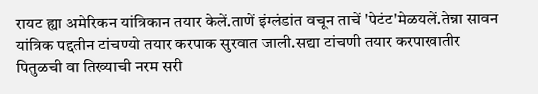रायट ह्या अमेरिकन यांत्रिकान तयार केलें.ताणें इंग्लंडांत वचून ताचें 'पेटंट'मेळयलें.तेन्ना सावन यांत्रिक पद्दतीन टांचण्यो तयार करपाक सुरवात जाली.सद्या टांचणी तयार करपाखातीर पितुळची वा तिख्याची नरम सरी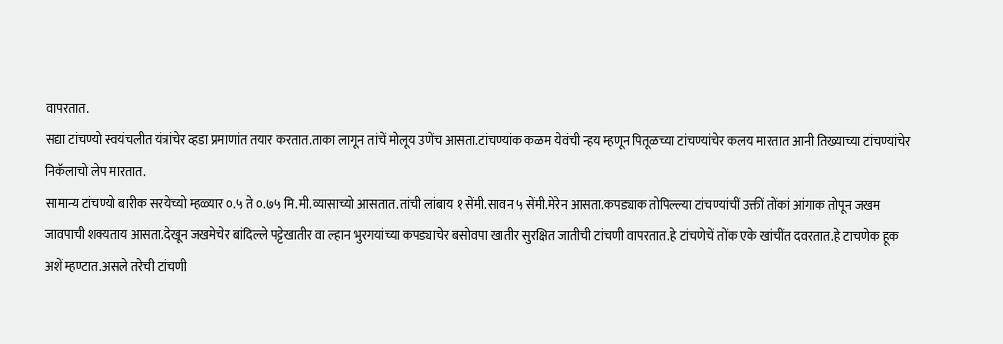वापरतात.
सद्या टांचण्यो स्वयंचलीत यंत्रांचेर व्हडा प्रमाणांत तयार करतात.ताका लागून तांचें मोलूय उणेंच आसता.टांचण्यांक कळम येवंची न्हय म्हणून पितूळच्या टांचण्यांचेर कलय मारतात आनी तिख्याच्या टांचण्यांचेर निकॅलाचो लेप मारतात.
सामान्य टांचण्यो बारीक सरयेच्यो म्हळ्यार ०.५ ते ०.७५ मि.मी.व्यासाच्यो आसतात.तांची लांबाय १ सेंमी.सावन ५ सेंमी.मेरेन आसता.कपड्याक तोपिल्ल्या टांचण्यांचीं उक्तीं तोंकां आंगाक तोपून जखम जावपाची शक्यताय आसता.देखून जखमेचेर बांदिल्ले पट्टेखातीर वा ल्हान भुरगयांच्या कपड्याचेर बसोवपा खातीर सुरक्षित जातीची टांचणी वापरतात.हे टांचणेचें तोंक एके खांचींत दवरतात.हे टाचणेक हूक अशें म्हण्टात.असले तरेची टांचणी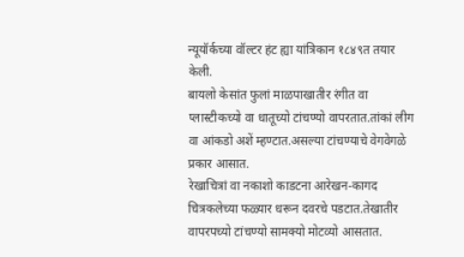न्यूयॉर्कच्या वॉल्टर हंट ह्या यांत्रिकान १८४९त तयार केली.
बायलो केसांत फुलां माळपाखातीर रंगीत वा प्लास्टीकच्यो वा धातूच्यो टांचण्यो वापरतात.तांकां लीग वा आंकडो अशें म्हण्टात.असल्या टांचण्याचे वेगवेगळे प्रकार आसात.
रेखाचित्रां वा नकाशो काडटना आरेखन-कागद चित्रकलेच्या फळ्यार धरून दवरचे पडटात.तेखातीर वापरपच्यो टांचण्यो सामक्यो मोटव्यो आसतात.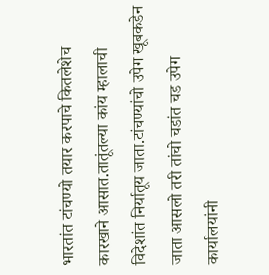भारतांत टांचण्यो तयार करपाचे कितलेशेच कारखाने आसात.तातूंतल्या कांय म्हालाची विदेशांत निर्यातूय जाता.टांचण्यांचो उपेग खूबकडेन जाता आसलो तरी तांचो चडांत चड उपेग कार्यालयांनी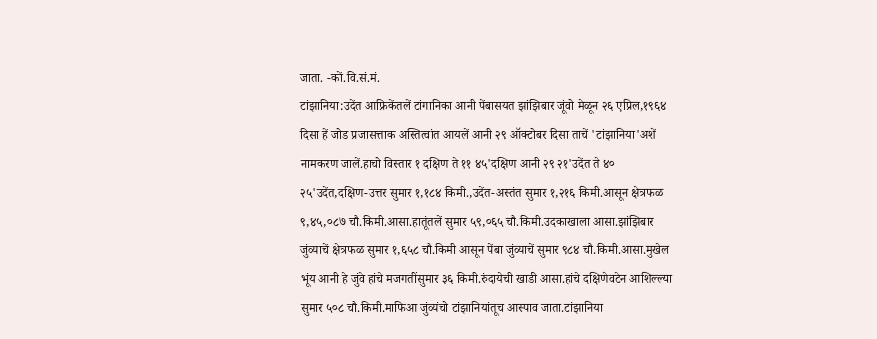जाता. -कों.वि.सं.मं.
टांझानिया:उदेंत आफ्रिकेंतलें टांगानिका आनी पेंबासयत झांझिबार जूंवो मेळून २६ एप्रिल,१९६४ दिसा हें जोड प्रजासत्ताक अस्तित्वांत आयलें आनी २९ ऑक्टोबर दिसा ताचें 'टांझानिया'अशें नामकरण जालें.हाचो विस्तार १ दक्षिण ते ११ ४५'दक्षिण आनी २९ २१'उदेंत ते ४० २५'उदेंत,दक्षिण-उत्तर सुमार १,१८४ किमी.,उदेंत-अस्तंत सुमार १,२१६ किमी.आसून क्षेत्रफळ ९,४५,०८७ चौ.किमी.आसा.हातूंतलें सुमार ५९,०६५ चौ.किमी.उदकाखाला आसा.झांझिबार जुंव्याचें क्षेत्रफळ सुमार १,६५८ चौ.किमी आसून पेंबा जुंव्याचें सुमार ९८४ चौ.किमी.आसा.मुखेल भूंय आनी हे जुंवे हांचे मजगतींसुमार ३६ किमी.रुंदायेची खाडी आसा.हांचे दक्षिणेवटेन आशिल्ल्या सुमार ५०८ चौ.किमी.माफिआ जुंव्यंचो टांझानियांतूच आस्पाव जाता.टांझानिया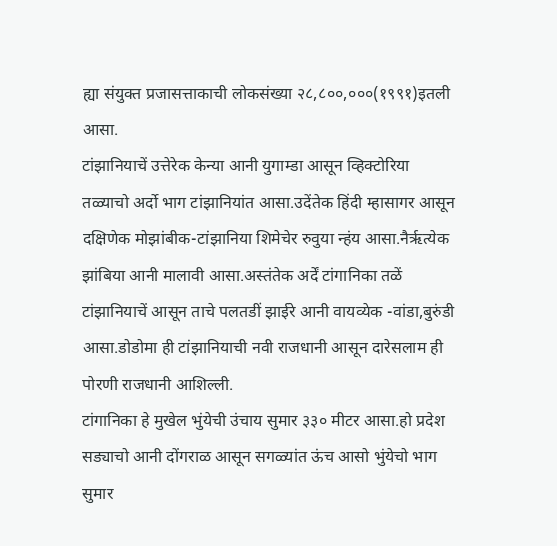ह्या संयुक्त प्रजासत्ताकाची लोकसंख्या २८,८००,०००(१९९१)इतली आसा.
टांझानियाचें उत्तेरेक केन्या आनी युगाम्डा आसून व्हिक्टोरिया तळ्याचो अर्दो भाग टांझानियांत आसा.उदेंतेक हिंदी म्हासागर आसून दक्षिणेक मोझांबीक-टांझानिया शिमेचेर रुवुया न्हंय आसा.नैर्ऋत्येक झांबिया आनी मालावी आसा.अस्तंतेक अर्दें टांगानिका तळें टांझानियाचें आसून ताचे पलतडीं झाईरे आनी वायव्येक -वांडा,बुरुंडी आसा.डोडोमा ही टांझानियाची नवी राजधानी आसून दारेसलाम ही पोरणी राजधानी आशिल्ली.
टांगानिका हे मुखेल भुंयेची उंचाय सुमार ३३० मीटर आसा.हो प्रदेश सड्याचो आनी दोंगराळ आसून सगळ्यांत ऊंच आसो भुंयेचो भाग सुमार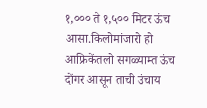१,००० ते १,५०० मिटर ऊंच आसा.किलोमांजारो हो आफ्रिकेंतलो सगळ्याम्त ऊंच दोंगर आसून ताची उंचाय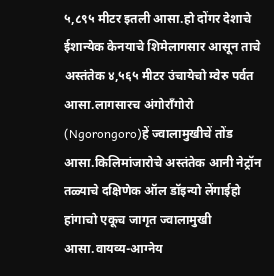५,८९५ मीटर इतली आसा.हो दोंगर देशाचे ईशान्येक केनयाचे शिमेलागसार आसून ताचे अस्तंतेक ४,५६५ मीटर उंचायेचो म्वेरु पर्वत आसा.लागसारच अंगोरॉंगोरो (Ngorongoro)हें ज्वालामुखीचें तोंड आसा.किलिमांजारोचे अस्तंतेक आनी नेट्रॉन तळ्याचे दक्षिणेक ऑल डॉइन्यो लेंगाईहो हांगाचो एकूच जागृत ज्वालामुखी आसा.वायव्य-आग्नेय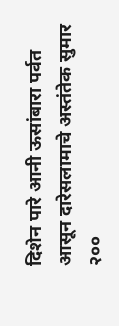दिशेन पारे आनी ऊसांबारा पर्वत आसून दारेसलामाचे अस्तंतेक सुमार २००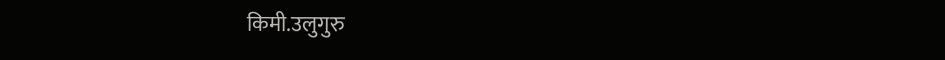किमी.उलुगुरु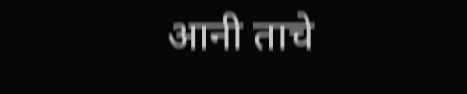आनी ताचे